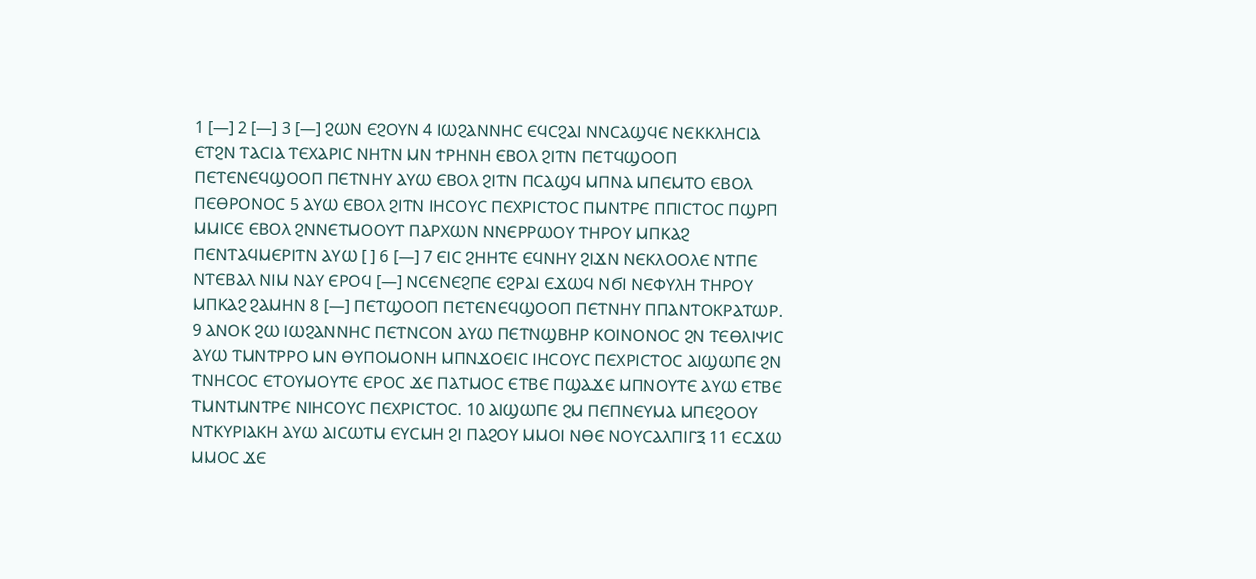1 [—] 2 [—] 3 [—] ϨⲰⲚ ⲈϨⲞⲨⲚ 4 ⲒⲰϨⲀⲚⲚⲎⲤ ⲈϤⲤϨⲀⲒ ⲚⲚⲤⲀϢϤⲈ ⲚⲈⲔⲔⲖⲎⲤⲒⲀ ⲈⲦϨⲚ ⲦⲀⲤⲒⲀ ⲦⲈⲬⲀⲢⲒⲤ ⲚⲎⲦⲚ ⲘⲚ ϮⲢⲎⲚⲎ ⲈⲂⲞⲖ ϨⲒⲦⲚ ⲠⲈⲦϤϢⲞⲞⲠ ⲠⲈⲦⲈⲚⲈϤϢⲞⲞⲠ ⲠⲈⲦⲚⲎⲨ ⲀⲨⲰ ⲈⲂⲞⲖ ϨⲒⲦⲚ ⲠⲤⲀϢϤ ⲘⲠⲚⲀ ⲘⲠⲈⲘⲦⲞ ⲈⲂⲞⲖ ⲠⲈⲐⲢⲞⲚⲞⲤ 5 ⲀⲨⲰ ⲈⲂⲞⲖ ϨⲒⲦⲚ ⲒⲎⲤⲞⲨⲤ ⲠⲈⲬⲢⲒⲤⲦⲞⲤ ⲠⲘⲚⲦⲢⲈ ⲠⲠⲒⲤⲦⲞⲤ ⲠϢⲢⲠ ⲘⲘⲒⲤⲈ ⲈⲂⲞⲖ ϨⲚⲚⲈⲦⲘⲞⲞⲨⲦ ⲠⲀⲢⲬⲰⲚ ⲚⲚⲈⲢⲢⲰⲞⲨ ⲦⲎⲢⲞⲨ ⲘⲠⲔⲀϨ ⲠⲈⲚⲦⲀϤⲘⲈⲢⲒⲦⲚ ⲀⲨⲰ [ ] 6 [—] 7 ⲈⲒⲤ ϨⲎⲎⲦⲈ ⲈϤⲚⲎⲨ ϨⲒϪⲚ ⲚⲈⲔⲖⲞⲞⲖⲈ ⲚⲦⲠⲈ ⲚⲦⲈⲂⲀⲖ ⲚⲒⲘ ⲚⲀⲨ ⲈⲢⲞϤ [—] ⲚⲤⲈⲚⲈϨⲠⲈ ⲈϨⲢⲀⲒ ⲈϪⲰϤ ⲚϬⲒ ⲚⲈⲪⲨⲖⲎ ⲦⲎⲢⲞⲨ ⲘⲠⲔⲀϨ ϨⲀⲘⲎⲚ 8 [—] ⲠⲈⲦϢⲞⲞⲠ ⲠⲈⲦⲈⲚⲈϤϢⲞⲞⲠ ⲠⲈⲦⲚⲎⲨ ⲠⲠⲀⲚⲦⲞⲔⲢⲀⲦⲰⲢ. 9 ⲀⲚⲞⲔ ϨⲰ ⲒⲰϨⲀⲚⲚⲎⲤ ⲠⲈⲦⲚⲤⲞⲚ ⲀⲨⲰ ⲠⲈⲦⲚϢⲂⲎⲢ ⲔⲞⲒⲚⲞⲚⲞⲤ ϨⲚ ⲦⲈⲐⲖⲒⲮⲒⲤ ⲀⲨⲰ ⲦⲘⲚⲦⲢⲢⲞ ⲘⲚ ⲐⲨⲠⲞⲘⲞⲚⲎ ⲘⲠⲚϪⲞⲈⲒⲤ ⲒⲎⲤⲞⲨⲤ ⲠⲈⲬⲢⲒⲤⲦⲞⲤ ⲀⲒϢⲰⲠⲈ ϨⲚ ⲦⲚⲎⲤⲞⲤ ⲈⲦⲞⲨⲘⲞⲨⲦⲈ ⲈⲢⲞⲤ ϪⲈ ⲠⲀⲦⲘⲞⲤ ⲈⲦⲂⲈ ⲠϢⲀϪⲈ ⲘⲠⲚⲞⲨⲦⲈ ⲀⲨⲰ ⲈⲦⲂⲈ ⲦⲘⲚⲦⲘⲚⲦⲢⲈ ⲚⲒⲎⲤⲞⲨⲤ ⲠⲈⲬⲢⲒⲤⲦⲞⲤ. 10 ⲀⲒϢⲰⲠⲈ ϨⲘ ⲠⲈⲠⲚⲈⲨⲘⲀ ⲘⲠⲈϨⲞⲞⲨ ⲚⲦⲔⲨⲢⲒⲀⲔⲎ ⲀⲨⲰ ⲀⲒⲤⲰⲦⲘ ⲈⲨⲤⲘⲎ ϨⲒ ⲠⲀϨⲞⲨ ⲘⲘⲞⲒ ⲚⲐⲈ ⲚⲞⲨⲤⲀⲖⲠⲒⲄⲜ 11 ⲈⲤϪⲰ ⲘⲘⲞⲤ ϪⲈ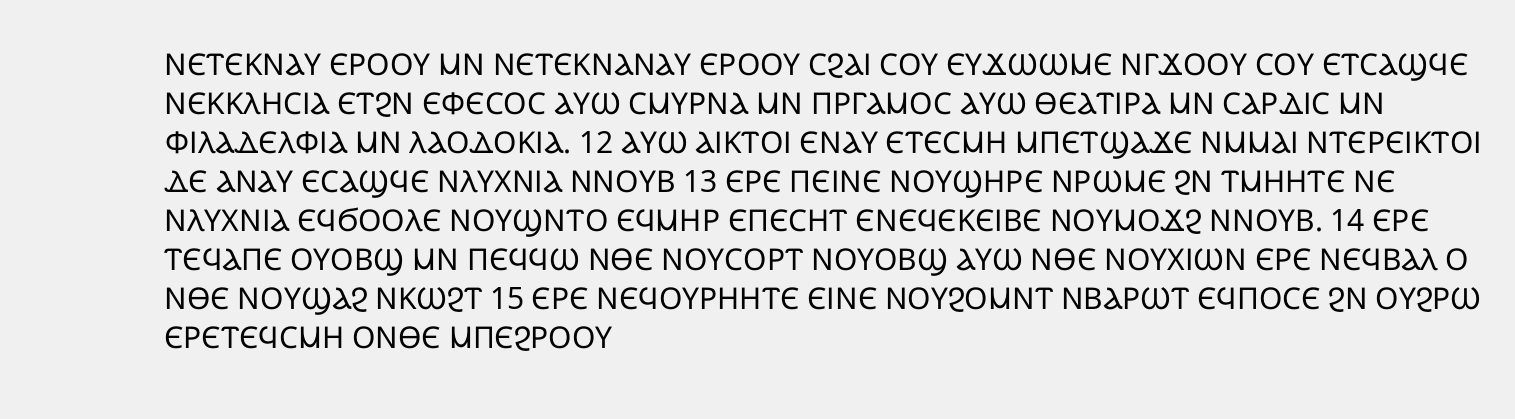ⲚⲈⲦⲈⲔⲚⲀⲨ ⲈⲢⲞⲞⲨ ⲘⲚ ⲚⲈⲦⲈⲔⲚⲀⲚⲀⲨ ⲈⲢⲞⲞⲨ ⲤϨⲀⲒ ⲤⲞⲨ ⲈⲨϪⲰⲰⲘⲈ ⲚⲄϪⲞⲞⲨ ⲤⲞⲨ ⲈⲦⲤⲀϢϤⲈ ⲚⲈⲔⲔⲖⲎⲤⲒⲀ ⲈⲦϨⲚ ⲈⲪⲈⲤⲞⲤ ⲀⲨⲰ ⲤⲘⲨⲢⲚⲀ ⲘⲚ ⲠⲢⲄⲀⲘⲞⲤ ⲀⲨⲰ ⲐⲈⲀⲦⲒⲢⲀ ⲘⲚ ⲤⲀⲢⲆⲒⲤ ⲘⲚ ⲪⲒⲖⲀⲆⲈⲖⲪⲒⲀ ⲘⲚ ⲖⲀⲞⲆⲞⲔⲒⲀ. 12 ⲀⲨⲰ ⲀⲒⲔⲦⲞⲒ ⲈⲚⲀⲨ ⲈⲦⲈⲤⲘⲎ ⲘⲠⲈⲦϢⲀϪⲈ ⲚⲘⲘⲀⲒ ⲚⲦⲈⲢⲈⲒⲔⲦⲞⲒ ⲆⲈ ⲀⲚⲀⲨ ⲈⲤⲀϢϤⲈ ⲚⲖⲨⲬⲚⲒⲀ ⲚⲚⲞⲨⲂ 13 ⲈⲢⲈ ⲠⲈⲒⲚⲈ ⲚⲞⲨϢⲎⲢⲈ ⲚⲢⲰⲘⲈ ϨⲚ ⲦⲘⲎⲎⲦⲈ ⲚⲈ ⲚⲖⲨⲬⲚⲒⲀ ⲈϤϬⲞⲞⲖⲈ ⲚⲞⲨϢⲚⲦⲞ ⲈϤⲘⲎⲢ ⲈⲠⲈⲤⲎⲦ ⲈⲚⲈϤⲈⲔⲈⲒⲂⲈ ⲚⲞⲨⲘⲞϪϨ ⲚⲚⲞⲨⲂ. 14 ⲈⲢⲈ ⲦⲈϤⲀⲠⲈ ⲞⲨⲞⲂϢ ⲘⲚ ⲠⲈϤϤⲰ ⲚⲐⲈ ⲚⲞⲨⲤⲞⲢⲦ ⲚⲞⲨⲞⲂϢ ⲀⲨⲰ ⲚⲐⲈ ⲚⲞⲨⲬⲒⲰⲚ ⲈⲢⲈ ⲚⲈϤⲂⲀⲖ Ⲟ ⲚⲐⲈ ⲚⲞⲨϢⲀϨ ⲚⲔⲰϨⲦ 15 ⲈⲢⲈ ⲚⲈϤⲞⲨⲢⲎⲎⲦⲈ ⲈⲒⲚⲈ ⲚⲞⲨϨⲞⲘⲚⲦ ⲚⲂⲀⲢⲰⲦ ⲈϤⲠⲞⲤⲈ ϨⲚ ⲞⲨϨⲢⲰ ⲈⲢⲈⲦⲈϤⲤⲘⲎ ⲞⲚⲐⲈ ⲘⲠⲈϨⲢⲞⲞⲨ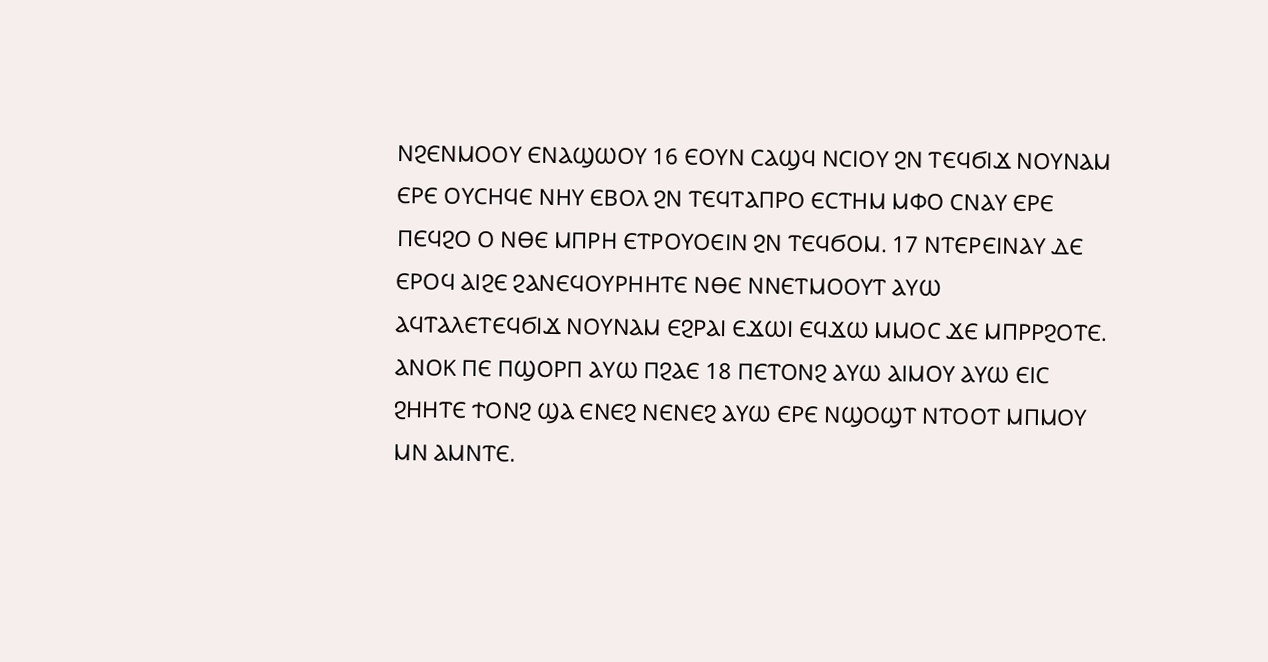ⲚϨⲈⲚⲘⲞⲞⲨ ⲈⲚⲀϢⲰⲞⲨ 16 ⲈⲞⲨⲚ ⲤⲀϢϤ ⲚⲤⲒⲞⲨ ϨⲚ ⲦⲈϤϬⲒϪ ⲚⲞⲨⲚⲀⲘ ⲈⲢⲈ ⲞⲨⲤⲎϤⲈ ⲚⲎⲨ ⲈⲂⲞⲖ ϨⲚ ⲦⲈϤⲦⲀⲠⲢⲞ ⲈⲤⲦⲎⲘ ⲘⲪⲞ ⲤⲚⲀⲨ ⲈⲢⲈ ⲠⲈϤϨⲞ Ⲟ ⲚⲐⲈ ⲘⲠⲢⲎ ⲈⲦⲢⲞⲨⲞⲈⲒⲚ ϨⲚ ⲦⲈϤϬⲞⲘ. 17 ⲚⲦⲈⲢⲈⲒⲚⲀⲨ ⲆⲈ ⲈⲢⲞϤ ⲀⲒϨⲈ ϨⲀⲚⲈϤⲞⲨⲢⲎⲎⲦⲈ ⲚⲐⲈ ⲚⲚⲈⲦⲘⲞⲞⲨⲦ ⲀⲨⲰ ⲀϤⲦⲀⲖⲈⲦⲈϤϬⲒϪ ⲚⲞⲨⲚⲀⲘ ⲈϨⲢⲀⲒ ⲈϪⲰⲒ ⲈϤϪⲰ ⲘⲘⲞⲤ ϪⲈ ⲘⲠⲢⲢϨⲞⲦⲈ. ⲀⲚⲞⲔ ⲠⲈ ⲠϢⲞⲢⲠ ⲀⲨⲰ ⲠϨⲀⲈ 18 ⲠⲈⲦⲞⲚϨ ⲀⲨⲰ ⲀⲒⲘⲞⲨ ⲀⲨⲰ ⲈⲒⲤ ϨⲎⲎⲦⲈ ϮⲞⲚϨ ϢⲀ ⲈⲚⲈϨ ⲚⲈⲚⲈϨ ⲀⲨⲰ ⲈⲢⲈ ⲚϢⲞϢⲦ ⲚⲦⲞⲞⲦ ⲘⲠⲘⲞⲨ ⲘⲚ ⲀⲘⲚⲦⲈ.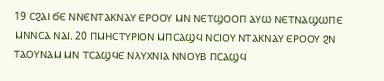19 ⲤϨⲀⲒ ϬⲈ ⲚⲚⲈⲚⲦⲀⲔⲚⲀⲨ ⲈⲢⲞⲞⲨ ⲘⲚ ⲚⲈⲦϢⲞⲞⲠ ⲀⲨⲰ ⲚⲈⲦⲚⲀϢⲰⲠⲈ ⲘⲚⲚⲤⲀ ⲚⲀⲒ. 20 ⲠⲘⲎⲤⲦⲨⲢⲒⲞⲚ ⲘⲠⲤⲀϢϤ ⲚⲤⲒⲞⲨ ⲚⲦⲀⲔⲚⲀⲨ ⲈⲢⲞⲞⲨ ϨⲚ ⲦⲀⲞⲨⲚⲀⲘ ⲘⲚ ⲦⲤⲀϢϤⲈ ⲚⲖⲨⲬⲚⲒⲀ ⲚⲚⲞⲨⲂ ⲠⲤⲀϢϤ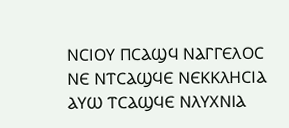ⲚⲤⲒⲞⲨ ⲠⲤⲀϢϤ ⲚⲀⲄⲄⲈⲖⲞⲤ ⲚⲈ ⲚⲦⲤⲀϢϤⲈ ⲚⲈⲔⲔⲖⲎⲤⲒⲀ ⲀⲨⲰ ⲦⲤⲀϢϤⲈ ⲚⲖⲨⲬⲚⲒⲀ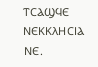ⲦⲤⲀϢϤⲈ ⲚⲈⲔⲔⲖⲎⲤⲒⲀ ⲚⲈ.